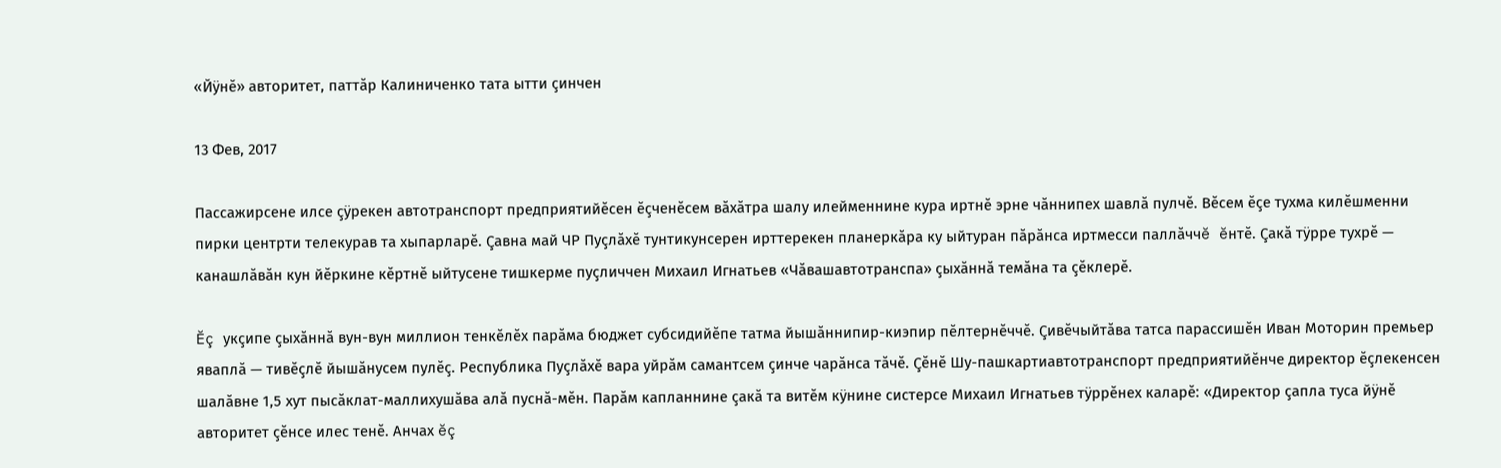«Йÿнĕ» авторитет, паттăр Калиниченко тата ытти çинчен

13 Фев, 2017

Пассажирсене илсе çÿрекен автотранспорт предприятийĕсен ĕçченĕсем вăхăтра шалу илейменнине кура иртнĕ эрне чăннипех шавлă пулчĕ. Вĕсем ĕçе тухма килĕшменни пирки центрти телекурав та хыпарларĕ. Çавна май ЧР Пуçлăхĕ тунтикунсерен ирттерекен планеркăра ку ыйтуран пăрăнса иртмесси паллăччĕ ĕнтĕ. Çакă тÿрре тухрĕ — канашлăвăн кун йĕркине кĕртнĕ ыйтусене тишкерме пуçличчен Михаил Игнатьев «Чăвашавтотранспа» çыхăннă темăна та çĕклерĕ.

Ĕç укçипе çыхăннă вун-вун миллион тенкĕлĕх парăма бюджет субсидийĕпе татма йышăннипир-киэпир пĕлтернĕччĕ. Çивĕчыйтăва татса парассишĕн Иван Моторин премьер яваплă — тивĕçлĕ йышăнусем пулĕç. Республика Пуçлăхĕ вара уйрăм самантсем çинче чарăнса тăчĕ. Çĕнĕ Шу-пашкартиавтотранспорт предприятийĕнче директор ĕçлекенсен шалăвне 1,5 хут пысăклат-маллихушăва алă пуснă-мĕн. Парăм капланнине çакă та витĕм кÿнине систерсе Михаил Игнатьев тÿррĕнех каларĕ: «Директор çапла туса йÿнĕ авторитет çĕнсе илес тенĕ. Анчах ĕç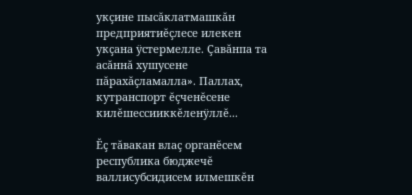укçине пысăклатмашкăн предприятиĕçлесе илекен укçана ÿстермелле. Çавăнпа та асăннă хушусене пăрахăçламалла». Паллах, кутранспорт ĕçченĕсене килĕшессииккĕленÿллĕ...

Ĕç тăвакан влаç органĕсем республика бюджечĕ валлисубсидисем илмешкĕн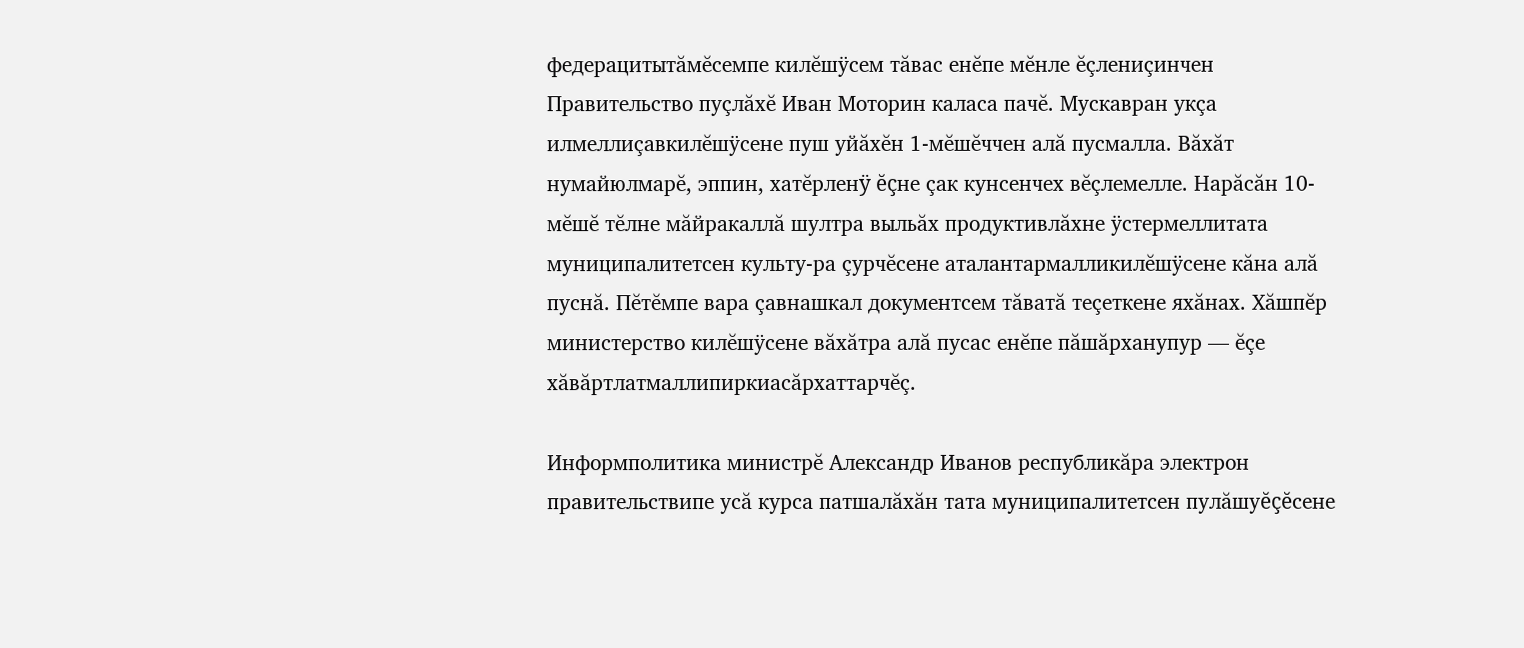федерацитытăмĕсемпе килĕшÿсем тăвас енĕпе мĕнле ĕçлениçинчен Правительство пуçлăхĕ Иван Моторин каласа пачĕ. Мускавран укçа илмеллиçавкилĕшÿсене пуш уйăхĕн 1-мĕшĕччен алă пусмалла. Вăхăт нумайюлмарĕ, эппин, хатĕрленÿ ĕçне çак кунсенчех вĕçлемелле. Нарăсăн 10-мĕшĕ тĕлне мăйракаллă шултра выльăх продуктивлăхне ÿстермеллитата муниципалитетсен культу-ра çурчĕсене аталантармалликилĕшÿсене кăна алă пуснă. Пĕтĕмпе вара çавнашкал документсем тăватă теçеткене яхăнах. Хăшпĕр министерство килĕшÿсене вăхăтра алă пусас енĕпе пăшăрханупур — ĕçе хăвăртлатмаллипиркиасăрхаттарчĕç.

Информполитика министрĕ Александр Иванов республикăра электрон правительствипе усă курса патшалăхăн тата муниципалитетсен пулăшуĕçĕсене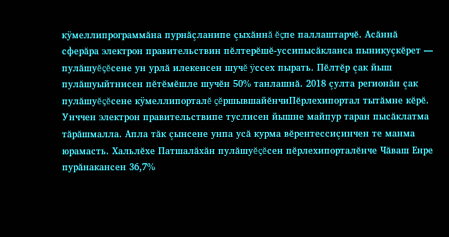кÿмеллипрограммăна пурнăçланипе çыхăннă ĕçпе паллаштарчĕ. Асăннă сферăра электрон правительствин пĕлтерĕшĕ-уссипысăкланса пыникуçкĕрет — пулăшуĕçĕсене ун урлă илекенсен шучĕ ÿссех пырать. Пĕлтĕр çак йыш пулăшуыйтнисен пĕтĕмĕшле шучĕн 50% танлашнă. 2018 çулта регионăн çак пулăшуĕçĕсене кÿмеллипорталĕ çĕршывшайĕнчиПĕрлехипортал тытăмне кĕрĕ. Унччен электрон правительствипе туслисен йышне майпур таран пысăклатма тăрăшмалла. Апла тăк çынсене унпа усă курма вĕрентессиçинчен те манма юрамасть. Хальлĕхе Патшалăхăн пулăшуĕçĕсен пĕрлехипорталĕнче Чăваш Енре пурăнакансен 36,7%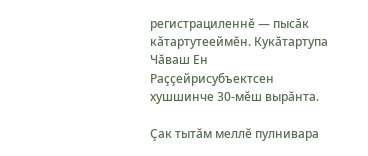регистрациленнĕ — пысăк кăтартутееймĕн. Кукăтартупа Чăваш Ен Раççейрисубъектсен хушшинче 30-мĕш вырăнта.

Çак тытăм меллĕ пулнивара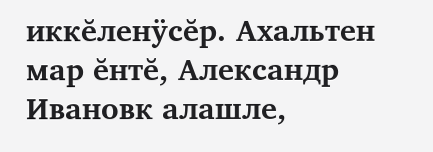иккĕленÿсĕр. Ахальтен мар ĕнтĕ, Александр Ивановк алашле,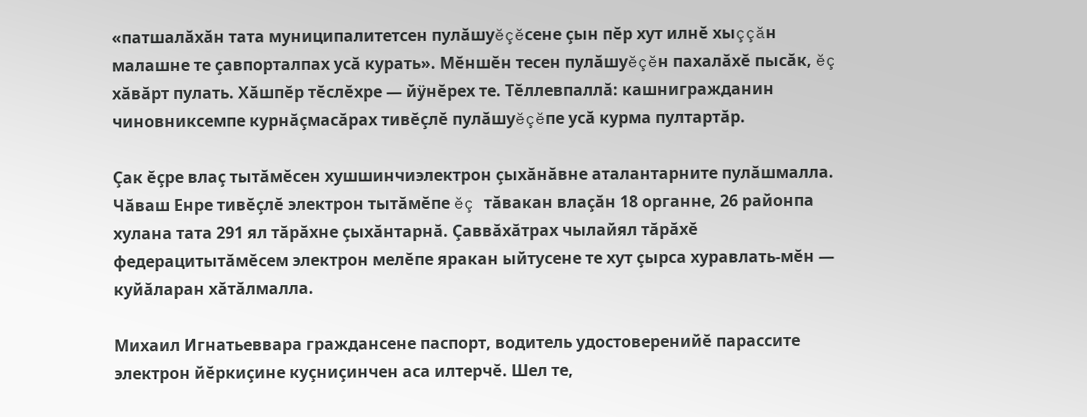«патшалăхăн тата муниципалитетсен пулăшуĕçĕсене çын пĕр хут илнĕ хыççăн малашне те çавпорталпах усă курать». Мĕншĕн тесен пулăшуĕçĕн пахалăхĕ пысăк, ĕç хăвăрт пулать. Хăшпĕр тĕслĕхре — йÿнĕрех те. Тĕллевпаллă: кашнигражданин чиновниксемпе курнăçмасăрах тивĕçлĕ пулăшуĕçĕпе усă курма пултартăр.

Çак ĕçре влаç тытăмĕсен хушшинчиэлектрон çыхăнăвне аталантарните пулăшмалла. Чăваш Енре тивĕçлĕ электрон тытăмĕпе ĕç тăвакан влаçăн 18 органне, 26 районпа хулана тата 291 ял тăрăхне çыхăнтарнă. Çаввăхăтрах чылайял тăрăхĕ федерацитытăмĕсем электрон мелĕпе яракан ыйтусене те хут çырса хуравлать-мĕн — куйăларан хăтăлмалла.

Михаил Игнатьеввара граждансене паспорт, водитель удостоверенийĕ парассите электрон йĕркиçине куçниçинчен аса илтерчĕ. Шел те,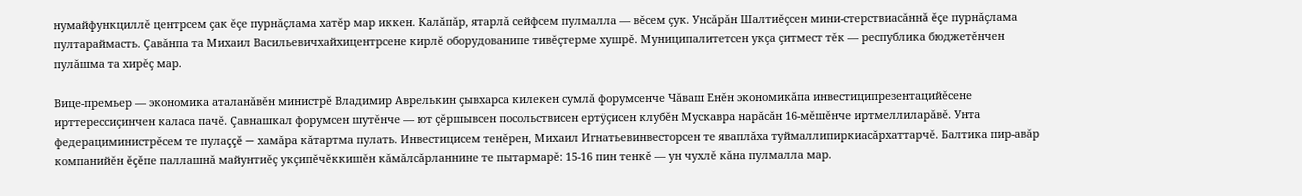нумайфункциллĕ центрсем çак ĕçе пурнăçлама хатĕр мар иккен. Калăпăр, ятарлă сейфсем пулмалла — вĕсем çук. Унсăрăн Шалтиĕçсен мини-стерствиасăннă ĕçе пурнăçлама пултараймасть. Çавăнпа та Михаил Васильевичхайхицентрсене кирлĕ оборудованипе тивĕçтерме хушрĕ. Муниципалитетсен укçа çитмест тĕк — республика бюджетĕнчен пулăшма та хирĕç мар.

Вице-премьер — экономика аталанăвĕн министрĕ Владимир Аврелькин çывхарса килекен сумлă форумсенче Чăваш Енĕн экономикăпа инвестиципрезентацийĕсене ирттерессиçинчен каласа пачĕ. Çавнашкал форумсен шутĕнче — ют çĕршывсен посольствисен ертÿçисен клубĕн Мускавра нарăсăн 16-мĕшĕнче иртмеллиларăвĕ. Унта федерациминистрĕсем те пулаççĕ — хамăра кăтартма пулать. Инвестицисем тенĕрен, Михаил Игнатьевинвесторсен те яваплăха туймаллипиркиасăрхаттарчĕ. Балтика пир-авăр компанийĕн ĕçĕпе паллашнă майунтиĕç укçипĕчĕккишĕн кăмăлсăрланнине те пытармарĕ: 15-16 пин тенкĕ — ун чухлĕ кăна пулмалла мар.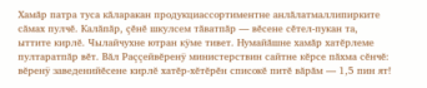Хамăр патра туса кăларакан продукциассортиментне анлăлатмаллипирките сăмах пулчĕ. Калăпăр, çĕнĕ шкулсем тăватпăр — вĕсене сĕтел-пукан та, ыттите кирлĕ. Чылайчухне ютран кÿме тивет. Нумайăшне хамăр хатĕрлеме пултаратпăр вĕт. Вăл Раççейвĕренÿ министерствин сайтне кĕрсе пăхма сĕнчĕ: вĕренÿ заведенийĕсене кирлĕ хатĕр-хĕтĕрĕн списокĕ питĕ вăрăм — 1,5 пин ят!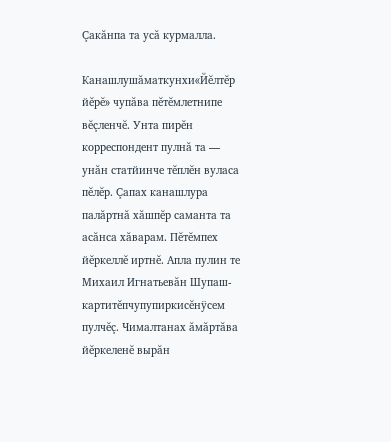Çакăнпа та усă курмалла.

Канашлушăматкунхи«Йĕлтĕр йĕрĕ» чупăва пĕтĕмлетнипе вĕçленчĕ. Унта пирĕн корреспондент пулнă та — унăн статйинче тĕплĕн вуласа пĕлĕр. Çапах канашлура палăртнă хăшпĕр саманта та асăнса хăварам. Пĕтĕмпех йĕркеллĕ иртнĕ. Апла пулин те Михаил Игнатьевăн Шупаш-картитĕпчупупиркисĕнÿсем пулчĕç. Чималтанах ăмăртăва йĕркеленĕ вырăн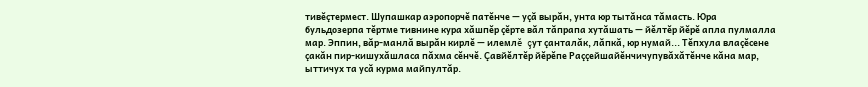тивĕçтермест. Шупашкар аэропорчĕ патĕнче — уçă вырăн, унта юр тытăнса тăмасть. Юра бульдозерпа тĕртме тивнине кура хăшпĕр çĕрте вăл тăпрапа хутăшать — йĕлтĕр йĕрĕ апла пулмалла мар. Эппин, вăр-манлă вырăн кирлĕ — илемлĕ çут çанталăк, лăпкă, юр нумай... Тĕпхула влаçĕсене çакăн пир-кишухăшласа пăхма сĕнчĕ. Çавйĕлтĕр йĕрĕпе Раççейшайĕнчичупувăхăтĕнче кăна мар, ыттичух та усă курма майпултăр.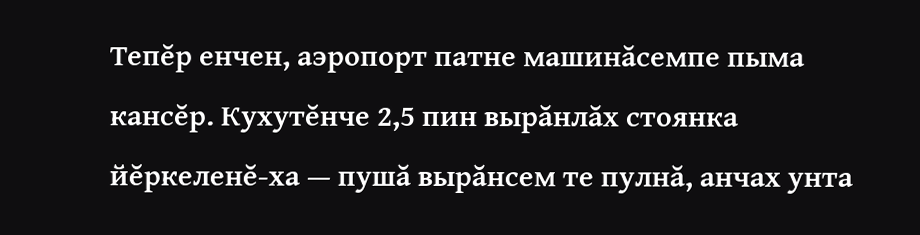Тепĕр енчен, аэропорт патне машинăсемпе пыма кансĕр. Кухутĕнче 2,5 пин вырăнлăх стоянка йĕркеленĕ-ха — пушă вырăнсем те пулнă, анчах унта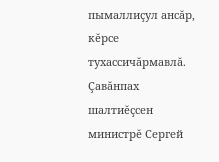пымаллиçул ансăр, кĕрсе тухассичăрмавлă. Çавăнпах шалтиĕçсен министрĕ Сергей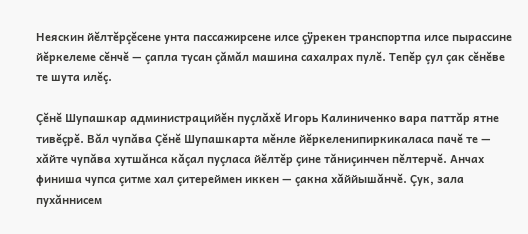Неяскин йĕлтĕрçĕсене унта пассажирсене илсе çÿрекен транспортпа илсе пырассине йĕркелеме сĕнчĕ — çапла тусан çăмăл машина сахалрах пулĕ. Тепĕр çул çак сĕнĕве те шута илĕç.

Çĕнĕ Шупашкар администрацийĕн пуçлăхĕ Игорь Калиниченко вара паттăр ятне тивĕçрĕ. Вăл чупăва Çĕнĕ Шупашкарта мĕнле йĕркеленипиркикаласа пачĕ те — хăйте чупăва хутшăнса кăçал пуçласа йĕлтĕр çине тăниçинчен пĕлтерчĕ. Анчах финиша чупса çитме хал çитереймен иккен — çакна хăййышăнчĕ. Çук, зала пухăннисем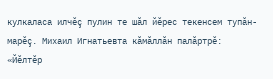кулкаласа илчĕç пулин те шăл йĕрес текенсем тупăн-марĕç. Михаил Игнатьевта кăмăллăн палăртрĕ: «Йĕлтĕр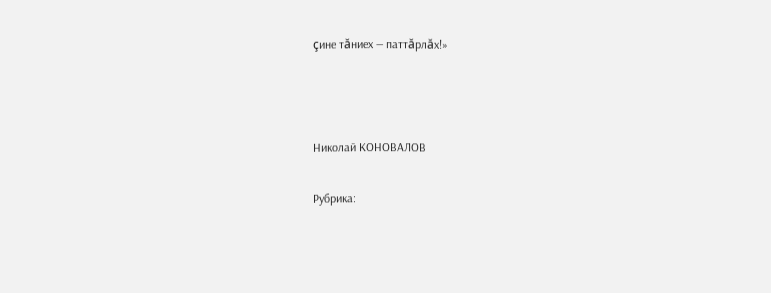çине тăниех — паттăрлăх!»



Николай КОНОВАЛОВ

Рубрика: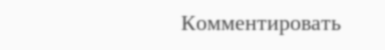Комментировать